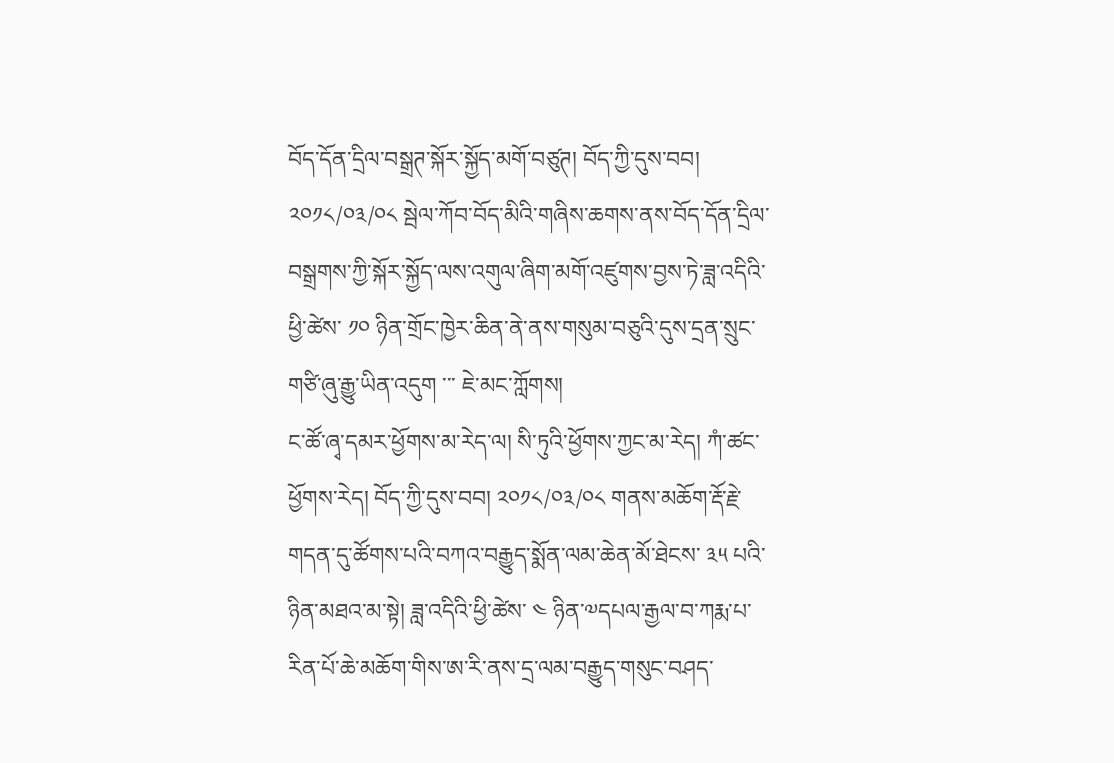བོད་དོན་དྲིལ་བསྒྲཊ་སྐོར་སྐྱོད་མགོ་བཙུཊ། བོད་ཀྱི་དུས་བབ། ༢༠༡༨/༠༣/༠༨ སྦེལ་ཀོབ་བོད་མིའི་གཞིས་ཆགས་ནས་བོད་དོན་དྲིལ་བསྒྲགས་ཀྱི་སྐོར་སྐྱོད་ལས་འགུལ་ཞིག་མགོ་འཛུགས་བྱས་ཏེ་ཟླ་འདིའི་ཕྱི་ཚེས་ ༡༠ ཉིན་གྲོང་ཁྱེར་ཆིན་ནེ་ནས་གསུམ་བཅུའི་དུས་དྲན་སྲུང་གཙི་ཞུ་རྒྱུ་ཡིན་འདུག ་་་ ཇེ་མང་ཀློགས།
ང་ཚོ་ཞྭ་དམར་ཕྱོགས་མ་རེད་ལ། སི་ཏུའི་ཕྱོགས་ཀྱང་མ་རེད། ཀཾ་ཚང་ཕྱོགས་རེད། བོད་ཀྱི་དུས་བབ། ༢༠༡༨/༠༣/༠༨ གནས་མཆོག་རྡོ་རྗེ་གདན་དུ་ཚོགས་པའི་བཀའ་བརྒྱུད་སྨོན་ལམ་ཆེན་མོ་ཐེངས་ ༣༥ པའི་ཉིན་མཐའ་མ་སྟེ། ཟླ་འདིའི་ཕྱི་ཚེས་ ༤ ཉིན་༧དཔལ་རྒྱལ་བ་ཀརྨ་པ་རིན་པོ་ཆེ་མཆོག་གིས་ཨ་རི་ནས་དྲ་ལམ་བརྒྱུད་གསུང་བཤད་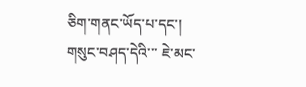ཅིག་གནང་ཡོད་པ་དང་། གསུང་བཤད་དེའི་་་ ཇེ་མང་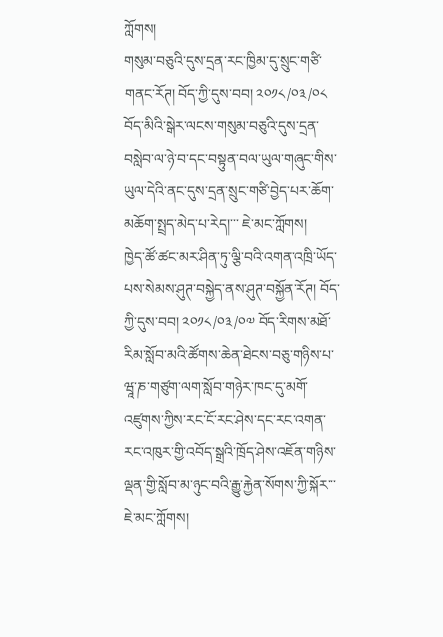ཀློགས།
གསུམ་བཅུའི་དུས་དྲན་རང་ཁྱིམ་དུ་སྲུང་གཙི་གནང་རོཊ། བོད་ཀྱི་དུས་བབ། ༢༠༡༨/༠༣/༠༨ བོད་མིའི་སྒེར་ལངས་གསུམ་བཅུའི་དུས་དྲན་བསླེབ་ལ་ཉེ་བ་དང་བསྟུན་བལ་ཡུལ་གཞུང་གིས་ཡུལ་དེའི་ནང་དུས་དྲན་སྲུང་གཙི་བྱེད་པར་ཆོག་མཆོག་སྤྲད་མེད་པ་རེད།་་་ ཇེ་མང་ཀློགས།
ཁྱེད་ཚོ་ཚང་མར་ཤིན་ཏུ་ལྕི་བའི་འགན་འཁྲི་ཡོད་པས་སེམས་ཤུཊ་བསྐྱེད་ནས་ཤུཊ་བསྐྱོན་རོཊ། བོད་ཀྱི་དུས་བབ། ༢༠༡༨/༠༣/༠༧ བོད་རིགས་མཐོ་རིམ་སློབ་མའི་ཚོགས་ཆེན་ཐེངས་བཅུ་གཉིས་པ་ཝཱ་ཎ་གཙུག་ལག་སློབ་གཉེར་ཁང་དུ་མགོ་འཛུགས་ཀྱིས་རང་ངོ་རང་ཤེས་དང་རང་འགན་རང་འཁུར་གྱི་འབོད་སྒྲའི་ཁྲོད་ཤེས་འཇོན་གཉིས་ལྡན་གྱི་སློབ་མ་ཉུང་བའི་རྒྱུ་རྐྱེན་སོགས་ཀྱི་སྐོར་་་ ཇེ་མང་ཀློགས།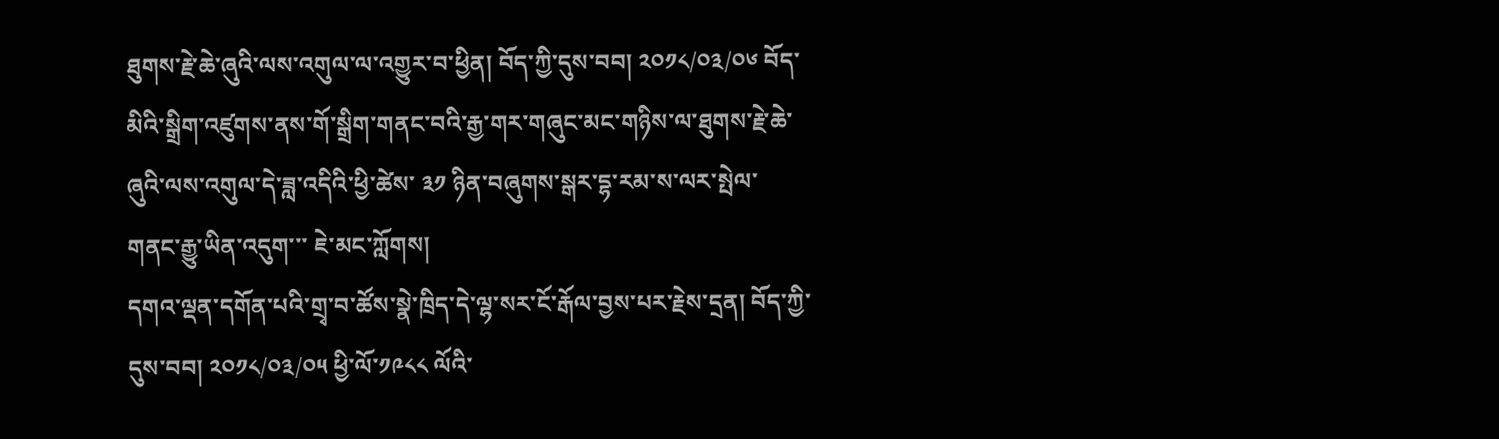ཐུགས་རྗེ་ཆེ་ཞུའི་ལས་འགུལ་ལ་འགྱུར་བ་ཕྱིན། བོད་ཀྱི་དུས་བབ། ༢༠༡༨/༠༣/༠༦ བོད་མིའི་སྒྲིག་འཛུགས་ནས་གོ་སྒྲིག་གནང་བའི་རྒྱ་གར་གཞུང་མང་གཉིས་ལ་ཐུགས་རྗེ་ཆེ་ཞུའི་ལས་འགུལ་དེ་ཟླ་འདིའི་ཕྱི་ཚེས་ ༣༡ ཉིན་བཞུགས་སྒར་དྷ་རམ་ས་ལར་སྤེལ་གནང་རྒྱུ་ཡིན་འདུག་་་ ཇེ་མང་ཀློགས།
དགའ་ལྡན་དགོན་པའི་གྲྭ་བ་ཚོས་སྣེ་ཁྲིད་དེ་ལྷ་སར་ངོ་རྒོལ་བྱས་པར་རྗེས་དྲན། བོད་ཀྱི་དུས་བབ། ༢༠༡༨/༠༣/༠༥ ཕྱི་ལོ་༡༩༨༨ ལོའི་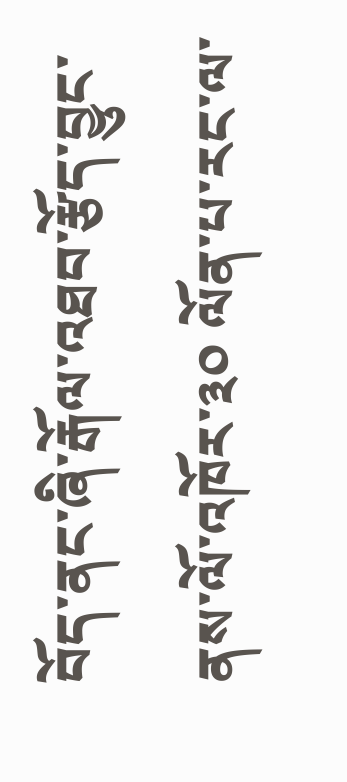བོད་ནང་ཞི་རྒོལ་འཐབ་རྩོད་བྱུང་ནས་ལོ་འཁོར་༣༠ ལོན་པ་རང་ལ་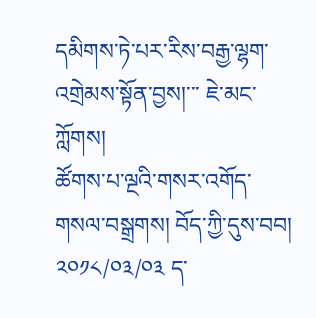དམིགས་ཏེ་པར་རིས་བརྒྱ་ལྷག་འགྲེམས་སྟོན་བྱས།་་་ ཇེ་མང་ཀློགས།
ཚོགས་པ་ལྔའི་གསར་འགོད་གསལ་བསྒྲགས། བོད་ཀྱི་དུས་བབ། ༢༠༡༨/༠༣/༠༣ ད་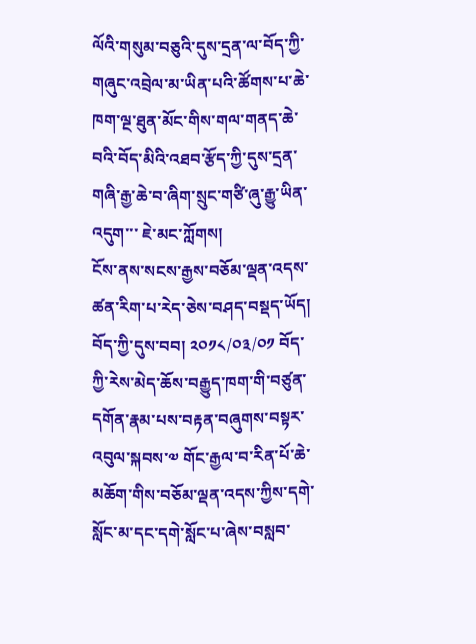ལོའི་གསུམ་བཅུའི་དུས་དྲན་ལ་བོད་ཀྱི་གཞུང་འབྲེལ་མ་ཡིན་པའི་ཚོགས་པ་ཆེ་ཁག་ལྔ་ཐུན་མོང་གིས་གལ་གནད་ཆེ་བའི་བོད་མིའི་འཐབ་རྩོད་ཀྱི་དུས་དྲན་གཞི་རྒྱ་ཆེ་བ་ཞིག་སྲུང་གཙི་ཞུ་རྒྱུ་ཡིན་འདུག་་་ ཇེ་མང་ཀློགས།
ངོས་ནས་སངས་རྒྱས་བཅོམ་ལྡན་འདས་ཚན་རིག་པ་རེད་ཅེས་བཤད་བསྡད་ཡོད། བོད་ཀྱི་དུས་བབ། ༢༠༡༨/༠༣/༠༡ བོད་ཀྱི་རེས་མེད་ཆོས་བརྒྱུད་ཁག་གི་བཙུན་དགོན་རྣམ་པས་བརྟན་བཞུགས་བསྟར་འབུལ་སྐབས་༧ གོང་རྒྱལ་བ་རིན་པོ་ཆེ་མཆོག་གིས་བཅོམ་ལྡན་འདས་ཀྱིས་དགེ་སློང་མ་དང་དགེ་སློང་པ་ཞེས་བསླབ་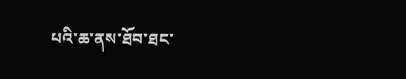པའི་ཆ་ནས་ཐོབ་ཐང་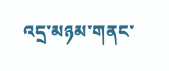འདྲ་མཉམ་གནང་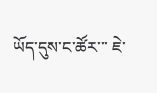ཡོད་དུས་ང་ཚོར་་་ ཇེ་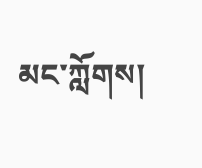མང་ཀློགས།